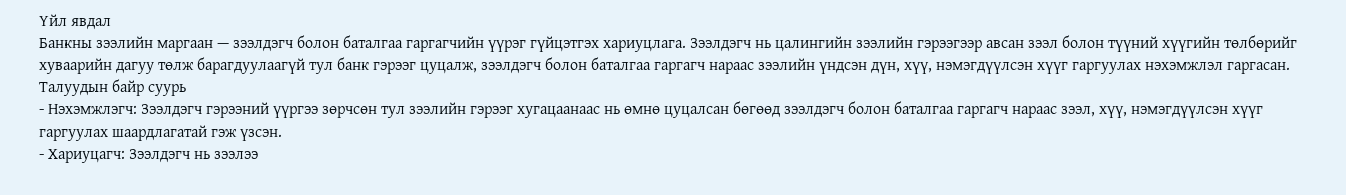Үйл явдал
Банкны зээлийн маргаан — зээлдэгч болон баталгаа гаргагчийн үүрэг гүйцэтгэх хариуцлага. Зээлдэгч нь цалингийн зээлийн гэрээгээр авсан зээл болон түүний хүүгийн төлбөрийг хуваарийн дагуу төлж барагдуулаагүй тул банк гэрээг цуцалж, зээлдэгч болон баталгаа гаргагч нараас зээлийн үндсэн дүн, хүү, нэмэгдүүлсэн хүүг гаргуулах нэхэмжлэл гаргасан.
Талуудын байр суурь
- Нэхэмжлэгч: Зээлдэгч гэрээний үүргээ зөрчсөн тул зээлийн гэрээг хугацаанаас нь өмнө цуцалсан бөгөөд зээлдэгч болон баталгаа гаргагч нараас зээл, хүү, нэмэгдүүлсэн хүүг гаргуулах шаардлагатай гэж үзсэн.
- Хариуцагч: Зээлдэгч нь зээлээ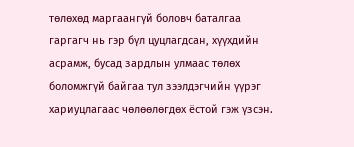төлөхөд маргаангүй боловч баталгаа гаргагч нь гэр бүл цуцлагдсан, хүүхдийн асрамж, бусад зардлын улмаас төлөх боломжгүй байгаа тул зээлдэгчийн үүрэг хариуцлагаас чөлөөлөгдөх ёстой гэж үзсэн.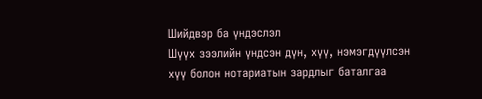Шийдвэр ба үндэслэл
Шүүх зээлийн үндсэн дүн, хүү, нэмэгдүүлсэн хүү болон нотариатын зардлыг баталгаа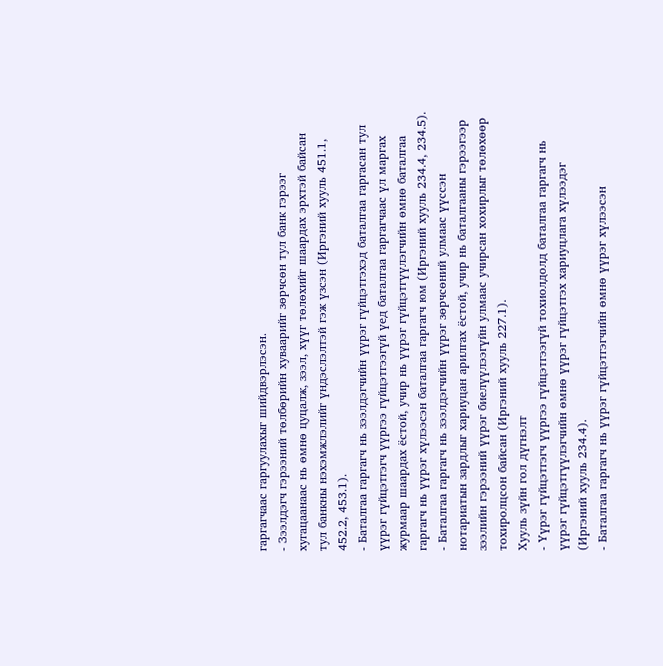гаргагчаас гаргуулахыг шийдвэрлэсэн.
- Зээлдэгч гэрээний төлбөрийн хуваарийг зөрчсөн тул банк гэрээг хугацаанаас нь өмнө цуцалж, зээл, хүүг төлөхийг шаардах эрхтэй байсан тул банкны нэхэмжлэлийг үндэслэлтэй гэж үзсэн (Иргэний хууль 451.1, 452.2, 453.1).
- Баталгаа гаргагч нь зээлдэгчийн үүрэг гүйцэтгэхэд баталгаа гаргасан тул үүрэг гүйцэтгэгч үүргээ гүйцэтгээгүй үед баталгаа гаргагчаас үл маргах журмаар шаардах ёстой, учир нь үүрэг гүйцэтгүүлэгчийн өмнө баталгаа гаргагч нь үүрэг хүлээсэн баталгаа гаргагч юм (Иргэний хууль 234.4, 234.5).
- Баталгаа гаргагч нь зээлдэгчийн үүрэг зөрчсөний улмаас үүссэн нотариатын зардлыг хариуцан арилгах ёстой, учир нь баталгааны гэрээгээр зээлийн гэрээний үүрэг биелүүлээгүйн улмаас учирсан хохирлыг төлөхөөр тохиролцсон байсан (Иргэний хууль 227.1).
Хууль зүйн гол дүгнэлт
- Үүрэг гүйцэтгэгч үүргээ гүйцэтгээгүй тохиолдолд баталгаа гаргагч нь үүрэг гүйцэтгүүлэгчийн өмнө үүрэг гүйцэтгэх хариуцлага хүлээдэг (Иргэний хууль 234.4).
- Баталгаа гаргагч нь үүрэг гүйцэтгэгчийн өмнө үүрэг хүлээсэн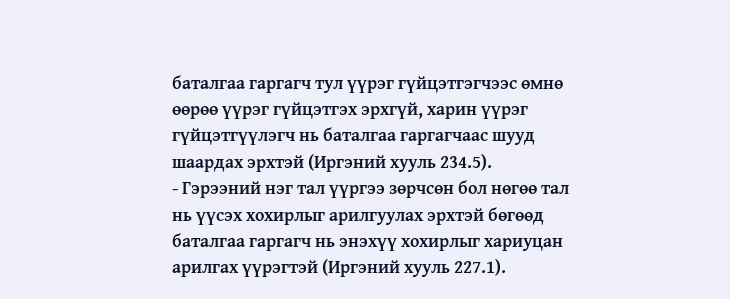баталгаа гаргагч тул үүрэг гүйцэтгэгчээс өмнө өөрөө үүрэг гүйцэтгэх эрхгүй, харин үүрэг гүйцэтгүүлэгч нь баталгаа гаргагчаас шууд шаардах эрхтэй (Иргэний хууль 234.5).
- Гэрээний нэг тал үүргээ зөрчсөн бол нөгөө тал нь үүсэх хохирлыг арилгуулах эрхтэй бөгөөд баталгаа гаргагч нь энэхүү хохирлыг хариуцан арилгах үүрэгтэй (Иргэний хууль 227.1).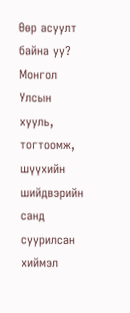Өөр асуулт байна уу?
Монгол Улсын хууль, тогтоомж, шүүхийн шийдвэрийн санд суурилсан хиймэл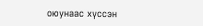оюунаас хүссэн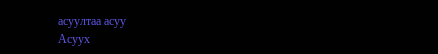асуултаа асуу
Асуух